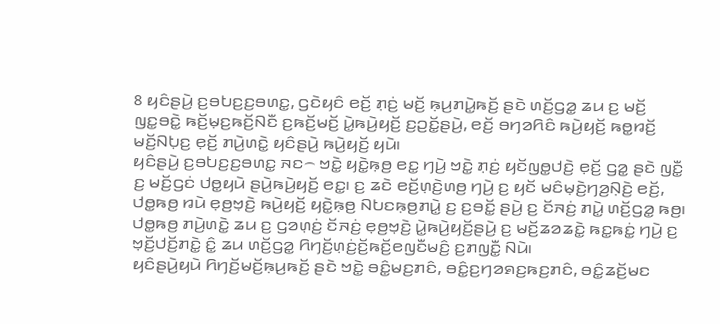8 ꤟꤢꤨꤔꤣꤧ꤬ ꤢ꤬ꤋꤝꤢ꤬ꤢ꤬ꤋꤛꤢ꤭, ꤞꤢꤧꤟꤢꤨ ꤕꤢꤩ꤬ ꤊ꤫ꤢꤦ꤬ ꤗꤢꤩ꤬ ꤒ꤫ꤣ꤬ꤊꤣꤧ꤭ꤒꤢꤩ꤬ ꤔꤢꤧ ꤛꤢꤩ꤬ꤞꤤ꤭ ꤘꤣ ꤢ꤬ ꤗꤢꤩ꤬ ꤜꤢ꤭ꤋꤢꤧ꤭ ꤒꤢꤩ꤬ꤗ꤫ꤢ꤬ꤒꤢꤩ꤬ꤡꤢꤪ ꤢ꤬ꤒꤢꤩ꤬ꤗꤢꤩ꤬ ꤣꤧ꤭ꤒꤣꤧ꤬ꤟꤢꤩ꤬ ꤢ꤬ꤑꤢꤩ꤭ꤔꤣꤧ꤬, ꤕꤢꤩ꤬ ꤋꤚꤤꤖꤢꤨ ꤒꤣꤧ꤬ꤟꤢꤩ꤬ ꤒꤥ꤭ꤙꤢꤩ꤬ ꤗꤢꤩ꤬ꤡꤝ꤫ꤢ꤬ ꤕ꤫ꤢꤩ꤬ ꤊꤣꤧ꤬ꤛꤢꤧ꤭ ꤟꤢꤨꤔꤣꤧ꤬ ꤒꤣꤧ꤬ꤟꤢꤩ꤬ ꤟꤣꤧ꤯
ꤟꤢꤨꤔꤣꤧ꤬ ꤢ꤬ꤋꤝꤢ꤬ꤢ꤬ꤋꤛꤢ꤭ ꤏꤢ꤮ ꤠꤢꤧ꤭ ꤟꤢꤧ꤭ꤒ꤫ꤥ꤬ ꤕꤢ꤭ ꤚꤣꤧ꤬ ꤠꤢꤧ꤭ ꤊ꤫ꤢꤦ꤬ ꤟꤢꤩꤜꤥ꤭ꤓꤢꤧ꤬ ꤕ꤫ꤢꤩ꤬ ꤞꤤ꤭ ꤔꤢꤧ ꤜꤢꤪ꤭ ꤢ꤬ ꤗꤢꤩ꤬ꤞꤢꤦ ꤓꤥ꤭ꤟꤣꤧ ꤔꤣꤧ꤬ꤒꤣꤧ꤬ꤟꤢꤩ꤬ ꤕꤢ꤭꤯ ꤢ꤬ ꤘꤢꤧ ꤕꤢꤩ꤬ꤛ꤫ꤢꤧ꤬ꤛꤥ꤬ ꤚꤣꤧ꤬ ꤢ꤬ ꤟꤢꤩ ꤗꤢꤨꤗ꤫ꤢꤧ꤬ꤚꤤ꤬ꤡ꤫ꤢꤧ꤬ ꤕꤢꤩ꤬, ꤓꤥ꤭ꤒꤥ꤬ ꤙꤣꤧ ꤕ꤫ꤥ꤬ꤠ꤫ꤢꤧ꤬ ꤒꤣꤧ꤬ꤟꤢꤩ꤬ ꤟꤢꤧ꤭ꤒ꤫ꤥ꤬ ꤡꤝꤢꤒ꤫ꤥ꤬ꤊꤣꤧ꤭ ꤢ꤬ ꤢ꤬ꤋꤢꤩ꤭ ꤔꤣꤧ꤬ ꤢ꤬ ꤢꤩꤏꤢꤦ꤬ ꤊꤣꤧ꤭ ꤛꤢꤩ꤬ꤞꤤ꤭ ꤒꤥ꤬꤯ ꤓꤥ꤭ꤒꤥ꤬ ꤊꤣꤧ꤬ꤛꤢꤧ꤭ ꤘꤣ ꤢ꤬ ꤞꤤꤛ꤫ꤢꤦ꤬ ꤢꤩꤏꤢꤦ꤬ ꤕ꤫ꤥ꤬ꤠ꤫ꤢꤧ꤬ ꤣꤧ꤭ꤒꤣꤧ꤬ꤟꤢꤩ꤬ꤔꤣꤧ꤬ ꤢ꤬ ꤗꤢꤩ꤬ꤘꤤꤘꤢꤧ꤭ ꤒꤢ꤭ꤒꤢꤦ꤭ ꤚꤣꤧ꤬ ꤢ꤬ ꤠ꤫ꤢꤩ꤬ꤓꤢꤩ꤬ꤊꤢꤧ꤭ ꤢꤨ꤭ ꤘꤣ ꤛꤢꤩ꤬ꤞꤤ꤭ ꤖꤚꤢꤩ꤬ꤛ꤫ꤢꤦ꤬ꤢꤩ꤬ꤒꤢꤩ꤬ꤕꤜꤢꤪꤗꤢꤨ꤬ ꤢ꤬ꤊꤜꤢꤪ꤭ ꤡꤣꤧ꤯
ꤟꤢꤨꤔꤣꤧ꤬ꤟꤣꤧ ꤖꤚꤢꤩ꤬ꤗꤢꤩ꤬ꤒ꤫ꤣ꤬ꤒꤢꤩ꤬ ꤔꤢꤧ ꤠꤢꤧ꤭ ꤋꤢꤨ꤭ꤗꤢ꤬ꤊꤢꤨ, ꤋꤢꤨ꤭ꤢ꤬ꤚꤤꤎꤢ꤬ꤒꤢ꤬ꤊꤢꤨ, ꤋꤢꤨ꤭ꤘꤢꤩ꤬ꤗꤢ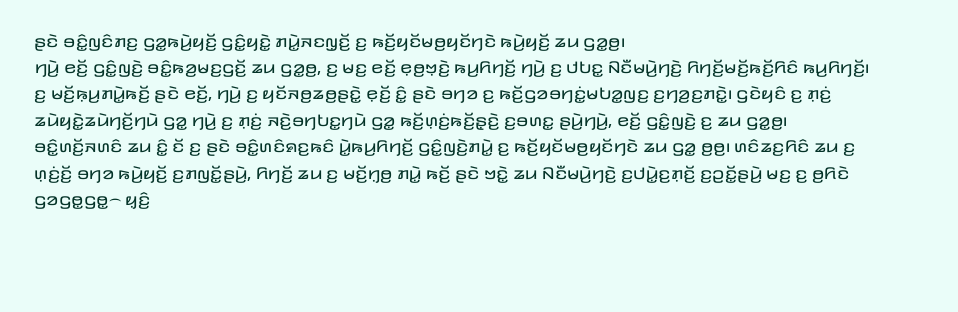ꤔꤢꤧ ꤋꤢꤨ꤭ꤜꤢꤨꤊꤢ꤬ ꤞꤤ꤭ꤒꤣꤧ꤬ꤟꤢꤩ꤬ ꤞꤢꤨ꤭ꤟꤢꤧ꤭ ꤊꤣꤧ꤭ꤏꤢꤜ꤫ꤢꤩ꤬ ꤢ꤬ ꤒꤢꤩ꤬ꤟꤢꤩꤗꤥ꤬ꤟꤢꤩꤚꤢꤧ ꤒꤣꤧ꤬ꤟꤢꤩ꤬ ꤘꤣ ꤞꤤ꤭ꤥ꤬꤯
ꤚꤣꤧ꤬ ꤕꤢꤩ꤬ ꤞꤢꤨ꤭ꤜꤢꤧ꤬ ꤋꤢꤨ꤭ꤒꤤ꤬ꤗꤢ꤬ꤞꤢꤩ꤬ ꤘꤣ ꤞꤤ꤭ꤥ꤬, ꤢ꤬ ꤗꤢ꤬ ꤕꤢꤩ꤬ ꤕ꤫ꤥ꤬ꤠ꤫ꤢꤧ꤬ ꤒꤣ꤬ꤖꤚꤢꤩ꤬ ꤚꤣꤧ꤬ ꤢ꤬ ꤓꤝꤢ꤭ ꤡꤢꤪꤗꤣꤧ꤬ꤚꤢꤧ꤬ ꤖꤚꤢꤩ꤬ꤗꤢꤩ꤬ꤒꤢꤩ꤬ꤖꤢꤨ ꤒꤣ꤬ꤖꤚꤢꤩ꤬꤯ ꤢ꤬ ꤗꤢꤩ꤬ꤒ꤫ꤣ꤬ꤊꤣꤧ꤭ꤒꤢꤩ꤬ ꤔꤢꤧ ꤕꤢꤩ꤬, ꤚꤣꤧ꤬ ꤢ꤬ ꤟꤢꤩꤏꤥ꤬ꤘꤥ꤬ꤔꤢꤧ꤭ ꤕ꤫ꤢꤩ꤬ ꤢꤨ꤭ ꤔꤢꤧ ꤋꤚꤤ ꤢ꤬ ꤒꤢꤩ꤬ꤞꤤꤋꤚꤢꤦ꤭ꤗꤝꤤ꤭ꤜꤢ꤬ ꤢ꤬ꤚꤤ꤬ꤢ꤬ꤊꤢꤧ꤭꤯ ꤞꤢꤧꤟꤢꤨ ꤢ꤬ ꤊ꤫ꤢꤦ꤬ ꤘꤣꤧꤟꤢꤧ꤭ꤘꤣꤧꤚꤢꤩ꤬ꤚꤣꤧ ꤞꤤ꤭ ꤚꤣꤧ꤬ ꤢ꤬ ꤊ꤫ꤢꤦ꤬ ꤏꤢꤧ꤬ꤋꤚꤝꤢ꤭ꤚꤣꤧ ꤞꤤ꤭ ꤒꤢꤩ꤬ꤛ꤫ꤢꤦ꤬ꤒꤢꤩ꤬ꤔ꤫ꤢꤧ꤬ ꤢ꤬ꤋꤛꤢ꤭ ꤔꤣꤧ꤬ꤚꤣꤧ꤬, ꤕꤢꤩ꤬ ꤞꤢꤨ꤭ꤜꤢꤧ꤬ ꤢ꤬ ꤘꤣ ꤞꤤ꤭ꤥ꤬꤯
ꤋꤢꤨ꤭ꤛꤢꤩ꤬ꤏꤛꤢꤨ ꤘꤣ ꤢꤨ꤭ ꤢꤩ ꤢ꤬ ꤔꤢꤧ ꤋꤢꤨ꤭ꤛꤢꤨꤎꤢ꤬ꤒꤢꤨ ꤣꤧ꤭ꤒꤣ꤬ꤖꤚꤢꤩ꤬ ꤞꤢꤨ꤭ꤜꤢꤧ꤬ꤊꤣꤧ꤭ ꤢ꤬ ꤒꤢꤩ꤬ꤟꤢꤩꤗꤥ꤬ꤟꤢꤩꤚꤢꤧ ꤘꤣ ꤞꤤ꤭ ꤥ꤬ꤥ꤬꤯ ꤛꤢꤨꤘꤢ꤬ꤖꤢꤨ ꤘꤣ ꤢ꤬ ꤛ꤫ꤢꤦ꤬ꤢꤩ꤬ ꤋꤚꤤ ꤒꤣꤧ꤬ꤟꤢꤩ꤬ ꤢ꤬ꤊꤜꤢꤩ꤭ꤔꤣꤧ꤬, ꤖꤚꤢꤩ꤬ ꤘꤣ ꤢ꤬ ꤗꤢꤩ꤬ꤚ꤫ꤥ꤬ ꤊꤣꤧ꤭ ꤒꤢꤩ꤬ ꤔꤢꤧ ꤠꤢꤧ꤭ ꤘꤣ ꤡꤢꤪꤗꤣꤧ꤬ꤚꤢꤧ꤬ ꤢ꤬ꤓꤣꤧ꤭ꤢ꤬ꤊ꤫ꤢꤩ꤬ ꤢ꤬ꤑꤢꤩ꤭ꤔꤣꤧ꤬ ꤗꤢ꤬ ꤢ꤬ ꤥ꤬ꤖꤢꤧ ꤞꤤꤞꤥ꤭ꤞꤥ꤭꤮ ꤟ꤫ꤢꤨ꤬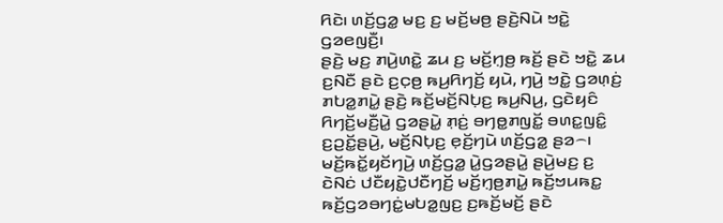ꤖꤢꤧ꤯ ꤛꤢꤩ꤬ꤞꤤ꤭ ꤗꤢ꤬ ꤢ꤬ ꤗꤢꤩ꤬ꤗꤥ꤬ ꤔꤢꤧ꤬ꤡꤣꤧ ꤠꤢꤧ꤭ ꤞꤤꤕꤜꤢꤪ꤬꤯
ꤔꤢꤧ꤬ ꤗꤢ꤬ ꤊꤣꤧ꤬ꤛꤢꤧ꤭ ꤘꤣ ꤢ꤬ ꤗꤢꤩ꤬ꤚ꤫ꤥ꤬ ꤒꤢꤩ꤬ ꤔꤢꤧ ꤠꤢꤧ꤭ ꤘꤣ ꤢ꤬ꤡꤢꤪ ꤔꤢꤧ ꤢ꤬ꤍ꤫ꤥ꤬ ꤒꤣ꤬ꤖꤚꤢꤩ꤬ ꤟꤣꤧ, ꤚꤣꤧ꤬ ꤠꤢꤧ꤭ ꤞꤤꤛ꤫ꤢꤦ꤬ ꤊꤝꤤ꤭ꤊꤣꤧ꤭ ꤔꤢꤧ꤬ ꤒꤢꤩ꤬ꤗꤢꤩ꤬ꤡꤝ꤫ꤢ꤬ ꤒꤣ꤬ꤡꤣ꤬, ꤞꤢꤧꤟꤢꤨ ꤖꤚꤢꤩ꤬ꤗꤢꤪ꤬ꤣꤧ꤭ ꤞꤤꤔꤣꤧ꤭ ꤊ꤫ꤢꤦ꤬ ꤋꤚꤥ꤭ꤊꤜꤢꤩ꤭ ꤋꤛꤢ꤭ꤜꤢꤨ꤭ ꤢ꤬ꤑꤢꤩ꤭ꤔꤣꤧ꤬, ꤗꤢꤩ꤬ꤡꤝ꤫ꤢ꤬ ꤕ꤫ꤢꤩ꤬ꤚꤣꤧ ꤛꤢꤩ꤬ꤞꤤ꤭ ꤔꤤ꤮꤯ ꤗꤢꤩ꤬ꤒꤢꤩ꤭ꤟꤢꤩꤚꤣꤧ꤬ ꤛꤢꤩ꤬ꤞꤤ꤭ ꤣꤧ꤭ꤞꤤꤔꤣꤧ꤭ ꤔꤣꤧ꤬ꤗꤢ꤬ ꤢ꤬ ꤢꤧꤡꤢꤦ ꤓꤢꤪꤟꤢꤧ꤭ꤓꤢꤪꤚꤢꤩ꤬ ꤗꤢꤩ꤬ꤚ꤫ꤥ꤬ꤊꤣꤧ꤭ ꤒꤢꤩ꤬ꤠꤣꤒꤢ꤭ ꤒꤢꤩ꤬ꤞꤤꤋꤚꤢꤦ꤭ꤗꤝꤤ꤭ꤜꤢ꤬ ꤢ꤬ꤒꤢꤩ꤬ꤗꤢꤩ꤬ ꤔꤢꤧ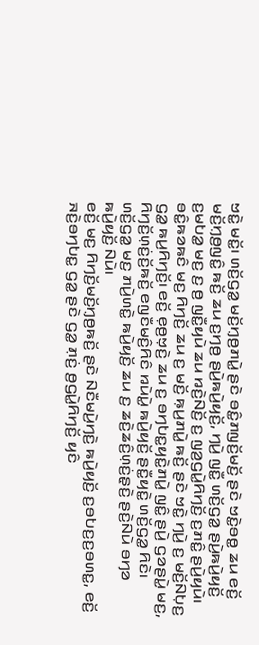ꤠꤢꤧ꤭ ꤗꤢꤩ꤭꤯ ꤛꤢꤩ꤬ꤞꤤ꤭ ꤗꤢꤩ꤬ꤚ꤫ꤥ꤬ꤊꤣꤧ꤭ ꤔꤢꤧ ꤋꤢꤨ꤭ꤊꤜꤢꤩ꤬ꤗꤢꤩ꤬ ꤔꤢꤧ ꤠꤢꤧ꤭ꤋꤥ꤭ ꤘꤣ ꤕꤢꤩ꤬ ꤗꤢꤩ꤬ꤚ꤫ꤥ꤬ꤜꤢꤨ꤭ ꤒꤢꤩ꤬ ꤘꤣ ꤢ꤬ꤚꤥ꤬ ꤔꤣꤧ꤬ꤒꤣꤧ꤬ꤟꤢꤩ꤬, ꤚꤣꤧ꤬ ꤜꤢꤪ꤭ ꤛꤢꤩ꤬ꤞꤤ꤭ ꤔꤣꤧ꤬ꤒꤣꤧ꤬ꤟꤢꤩ꤬ ꤢ꤬ꤗꤝꤤ꤭ ꤗꤢ꤬ ꤢ꤬ ꤥ꤬ ꤜꤢꤪ꤭ꤟꤣꤧ ꤘꤣ ꤙꤢꤧ꤬ꤡꤢꤩ꤬ ꤢ꤬ ꤜꤤ꤬ꤞꤣꤧ꤭ꤖꤚꤢꤩ꤬ ꤢ꤬ꤊꤢꤨ꤭ ꤔꤣꤧ꤬ꤟꤣꤧ꤯
ꤋꤢꤨ꤭ꤒꤤꤒꤢꤨ ꤗꤢ꤬ ꤖꤚꤢꤩ꤬ ꤘꤣ ꤢ꤬ ꤗꤢꤩ꤬ ꤒ꤫ꤣ꤬ꤊꤣꤧ꤭ ꤒꤢꤩ꤬ ꤔꤢꤧ ꤠꤢꤧ꤭ ꤚꤣꤧ꤬ ꤢ꤬ ꤗꤢꤩ꤬ꤡꤝ꤫ꤢ꤬ ꤞꤤ꤭ ꤒꤣ꤬ꤖꤚꤢꤩ꤬꤯ ꤕꤢꤩ꤬ ꤕ꤫ꤥ꤬ꤠ꤫ꤢꤧ꤬ ꤘꤣ ꤢ꤬ ꤋꤚꤝꤢ꤭ꤟꤢꤧ꤭ꤊꤣꤧ꤭ ꤜꤢꤨ꤭ ꤔꤣꤧ꤬ ꤞꤤꤔꤣꤧ꤭ ꤗꤢ꤬, ꤖꤚꤢꤩ꤬ꤛ꤫ꤢꤦ꤬ꤢꤩ꤬ꤒꤢꤩ꤬ ꤕꤜꤢꤪꤗꤢꤨ꤬ꤖꤢꤨ ꤙꤣꤧꤣꤧ꤭ ꤒꤣꤧ꤬ꤟꤢꤩ꤬ ꤔꤢꤪ꤭ꤟꤢꤧ꤭ ꤛꤢꤩ꤬ꤞꤤ꤭ ꤖꤢꤧ꤯ ꤛꤢꤩ꤬ꤞꤤ꤭ ꤗꤢ꤬ ꤊꤣꤧ꤬ꤛꤢꤧ꤭ ꤒꤣꤧ꤬ꤟꤢꤩ꤬ ꤘꤣ ꤢ꤬ ꤘꤢꤧ꤬ꤘꤢꤨ꤬ꤛ꤫ꤢꤦ꤬ꤔ꤫ꤢꤧ꤬ ꤔꤢꤧ꤬ꤡꤣꤧ ꤋꤚꤤ ꤒꤣꤧ꤬ꤟꤢꤩ꤬ ꤡꤣꤧ꤯
ꤕꤢꤩ꤬ ꤗꤢ꤬ ꤖꤚꤢꤩ꤬ꤗꤢꤩ꤬ꤚ꤫ꤥ꤬ꤒꤢꤩ꤬ ꤔꤢꤧ ꤡꤢꤪꤗꤣꤧ꤬ꤚꤢꤧ꤬ ꤒꤣꤧ꤬ꤟꤢꤩ꤬ ꤢ꤬ꤋꤝꤢ꤬ꤢ꤬ꤋꤛꤢ꤭, ꤕꤢꤩ꤬ ꤏꤢꤧ꤬ꤋꤚꤝꤢ꤭ ꤞꤤ꤭ ꤔꤢꤧ ꤞꤤ꤭ ꤊ꤫ꤢꤦ꤬ ꤥ꤬ꤞꤣꤧ꤭ꤖꤚꤢꤩ꤬ ꤟꤢꤨ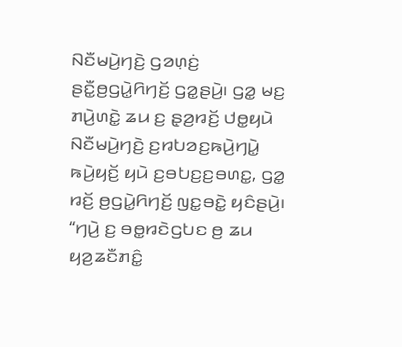ꤡꤢꤪꤗꤣꤧ꤬ꤚꤢꤧ꤬ ꤞꤤꤛ꤫ꤢꤦ꤬ ꤔꤢꤪ꤭ꤥ꤬ꤞꤣꤧ꤭ꤖꤚꤢꤩ꤬ ꤞꤤ꤭ꤔꤣꤧ꤬꤯ ꤞꤤ꤭ ꤗꤢ꤬ ꤊꤣꤧ꤬ꤛꤢꤧ꤭ ꤘꤣ ꤢ꤬ ꤔ꤫ꤤ꤬ꤙꤢꤩ꤬ ꤓꤥ꤭ꤟꤣꤧ ꤡꤢꤪꤗꤣꤧ꤬ꤚꤢꤧ꤬ ꤢ꤬ꤙꤝꤤꤢ꤬ꤒꤣꤧ꤬ꤚꤣꤧ꤭ ꤒꤣꤧ꤬ꤟꤢꤩ꤬ ꤟꤣꤧ ꤢ꤬ꤋꤝꤢ꤬ꤢ꤬ꤋꤛꤢ꤭, ꤞꤤ꤭ ꤙꤢꤩ꤬ ꤥ꤬ꤞꤣꤧ꤭ꤖꤚꤢꤩ꤬ ꤜꤢ꤭ꤋꤢꤧ꤭ ꤟꤢꤨꤔꤣꤧ꤬꤯
“ꤚꤣꤧ꤬ ꤢ꤬ ꤋꤥ꤭ꤙꤢꤧꤞꤝꤢ ꤥ꤬ ꤘꤣ ꤟꤤ꤬ꤘꤢꤪꤊꤢꤨ꤭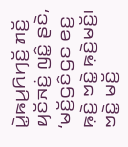ꤣꤧ꤭ꤒꤣ꤬ꤖꤚꤢꤩ꤬ ꤊꤢꤩ꤬ ꤟꤢꤩꤏꤢꤦ꤬ ꤜꤢꤨ꤭ ꤔꤢꤧ, ‘ꤗꤢꤩ꤬ꤞꤢꤨꤞꤢ ꤕꤢ꤬ ꤒ꤫ꤢꤧ꤬ ꤠꤢꤧ꤭ ꤒ꤫ꤢꤧ꤬ꤗꤢꤩ꤬꤯ ꤠꤢꤧ꤭ ꤗꤢꤩ꤬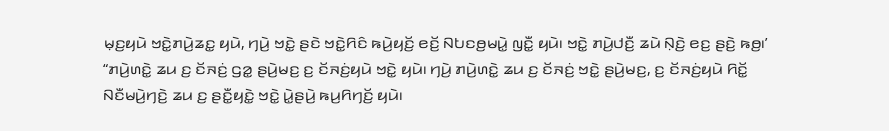ꤗ꤫ꤢ꤬ꤟꤣꤧ ꤠꤢꤧ꤭ꤊꤣꤧ꤬ꤘꤢ꤭ ꤟꤣꤧ, ꤚꤣꤧ꤬ ꤠꤢꤧ꤭ ꤔꤢꤧ ꤠꤢꤧ꤭ꤖꤢꤨ ꤒꤣꤧ꤬ꤟꤢꤩ꤬ ꤕꤢꤩ꤬ ꤡꤝꤢꤥ꤬ꤗꤣꤧ꤭ ꤜꤢꤪ꤭ ꤟꤣꤧ꤯ ꤠꤢꤧ꤭ ꤊꤣꤧ꤬ꤓꤢꤪ꤬ ꤘꤣꤧ ꤡ꤫ꤢꤧ꤬ ꤕꤢ꤬ ꤔꤢꤧ꤬ ꤒꤥ꤬꤯’
“ꤊꤣꤧ꤬ꤛꤢꤧ꤭ ꤘꤣ ꤢ꤬ ꤢꤩꤏꤢꤦ꤬ ꤞꤤ꤭ ꤔꤣꤧ꤬ꤗꤢ꤬ ꤢ꤬ ꤢꤩꤏꤢꤦ꤬ꤟꤣꤧ ꤠꤢꤧ꤭ ꤟꤣꤧ꤯ ꤚꤣꤧ꤬ ꤊꤣꤧ꤬ꤛꤢꤧ꤭ ꤘꤣ ꤢ꤬ ꤢꤩꤏꤢꤦ꤬ ꤠꤢꤧ꤭ ꤔꤣꤧ꤬ꤗꤢ꤬, ꤢ꤬ ꤢꤩꤏꤢꤦ꤬ꤟꤣꤧ ꤖꤢꤩ꤭ ꤡꤢꤪꤗꤣꤧ꤬ꤚꤢꤧ꤬ ꤘꤣ ꤢ꤬ ꤔꤢꤪ꤭ꤟꤢꤧ꤭ ꤠꤢꤧ꤭ ꤣꤧ꤭ꤔꤣꤧ꤬ ꤒꤣ꤬ꤖꤚꤢꤩ꤬ ꤟꤣꤧ꤯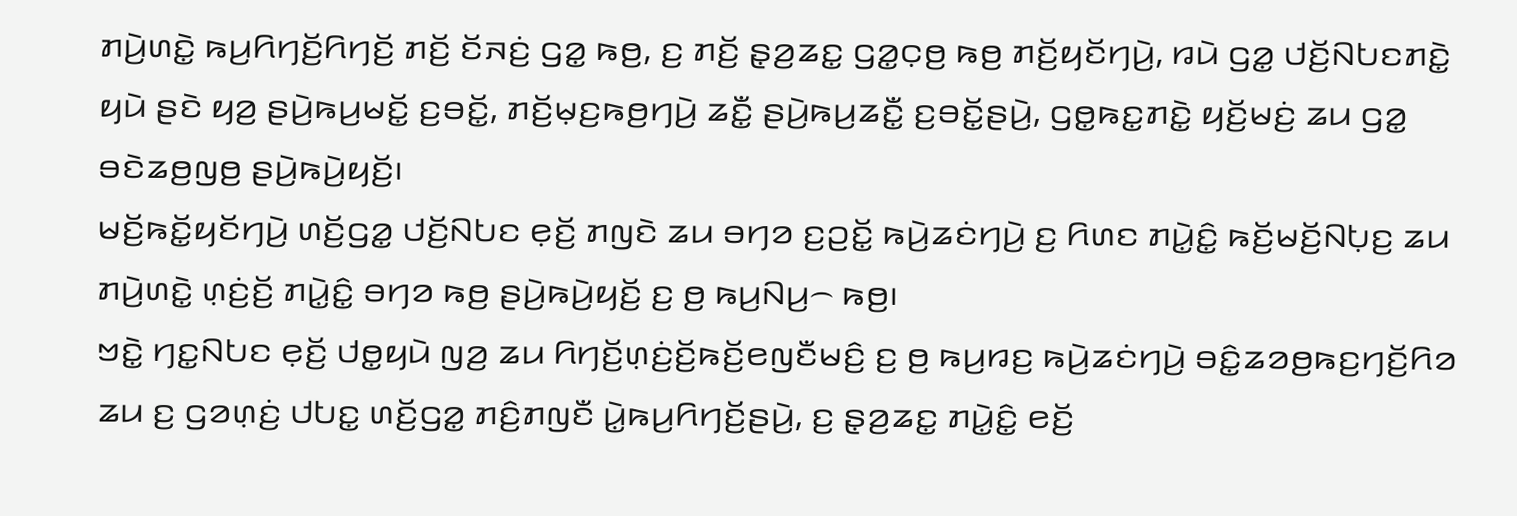ꤊꤣꤧ꤬ꤛꤢꤧ꤭ ꤒꤣ꤬ꤖꤚꤢꤩ꤬ꤖꤚꤢꤩ꤬ ꤊꤢꤩ꤬ ꤢꤩꤏꤢꤦ꤬ ꤞꤤ꤭ ꤒꤥ꤬, ꤢ꤬ ꤊꤢꤩ꤬ ꤔ꤫ꤤ꤬ꤘꤢ꤭ ꤞꤤ꤭ꤍ꤫ꤥ꤬ ꤒꤥ꤬ ꤊꤢꤩ꤬ꤟꤢꤩꤚꤣꤧ꤬, ꤙꤣꤧ ꤞꤤ꤭ ꤓꤢꤩ꤬ꤡꤝꤢꤊꤢꤧ꤭ ꤟꤣꤧ ꤔꤢꤧ ꤟꤤ꤬ ꤔꤣꤧ꤬ꤒꤣ꤬ꤗꤢꤩ꤭ ꤢ꤬ꤋꤢꤩ꤭, ꤊꤢꤩ꤬ꤗ꤫ꤢ꤬ꤒꤥ꤬ꤚꤣꤧ꤬ ꤘꤢꤪ꤭ ꤔꤣꤧ꤬ꤒꤣ꤬ꤘꤢꤪ꤭ ꤢ꤬ꤋꤢꤩ꤭ꤔꤣꤧ꤬, ꤞꤥ꤭ꤒꤢ꤭ꤊꤢꤧ꤭ ꤟꤢꤩ꤬ꤗꤢꤦ꤬ ꤘꤣ ꤞꤤ꤭ ꤋꤢꤧꤘꤥ꤬ꤜꤥ꤬ ꤔꤣꤧ꤬ꤒꤣꤧ꤬ꤟꤢꤩ꤬꤯
ꤗꤢꤩ꤬ꤒꤢꤩ꤭ꤟꤢꤩꤚꤣꤧ꤬ ꤛꤢꤩ꤬ꤞꤤ꤭ ꤓꤢꤩ꤬ꤡꤝꤢ ꤕ꤫ꤢꤩ꤬ ꤊꤜꤢꤧ ꤘꤣ ꤋꤚꤤ ꤢ꤬ꤑꤢꤩ꤭ ꤒꤣꤧ꤬ꤘꤢꤦꤚꤣꤧ꤬ ꤢ꤬ ꤖꤛꤢ ꤊꤣꤧ꤭ꤢꤨ꤭ ꤒꤢꤩ꤬ꤗꤢꤩ꤬ꤡꤝ꤫ꤢ꤬ ꤘꤣ ꤊꤣꤧ꤬ꤛꤢꤧ꤭ ꤛ꤫ꤢꤦ꤬ꤢꤩ꤬ ꤊꤣꤧ꤭ꤢꤨ꤭ ꤋꤚꤤ ꤒꤥ꤬ ꤔꤣꤧ꤬ꤒꤣꤧ꤬ꤟꤢꤩ꤬ ꤢ꤬ ꤥ꤬ ꤒꤣ꤬ꤡꤣ꤬꤮ ꤒꤥ꤬꤯
ꤠꤢꤧ꤭ ꤚꤢ꤭ꤡꤝꤢ ꤕ꤫ꤢꤩ꤬ ꤓꤥ꤭ꤟꤣꤧ ꤜꤤ꤬ ꤘꤣ ꤖꤚꤢꤩ꤬ꤛ꤫ꤢꤦ꤬ꤢꤩ꤬ꤒꤢꤩ꤬ꤕꤜꤢꤪꤗꤢꤨ꤬ ꤢ꤬ ꤥ꤬ ꤒꤣ꤬ꤙꤢ꤬ ꤒꤣꤧ꤬ꤘꤢꤦꤚꤣꤧ꤬ ꤋꤢꤨ꤭ꤘꤤꤥ꤬ꤒꤢ꤬ꤚꤢꤩ꤬ꤖꤤ ꤘꤣ ꤢ꤬ ꤞꤤꤛ꤫ꤢꤦ꤬ ꤓꤝꤢ꤭ ꤛꤢꤩ꤬ꤞꤤ꤭ ꤊꤢꤨ꤬ꤊꤜꤢꤪ ꤣꤧ꤭ꤒꤣ꤬ꤖꤚꤢꤩ꤬ꤔꤣꤧ꤬, ꤢ꤬ ꤔ꤫ꤤ꤬ꤘꤢ꤭ ꤊꤣꤧ꤭ꤢꤨ꤭ ꤕꤢꤩ꤬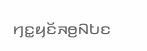ꤚꤢ꤭ꤟꤢꤩꤏꤥ꤬ꤡꤝꤢ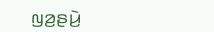ꤜꤤ꤬ꤔꤣꤧ꤬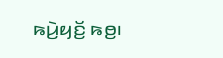ꤒꤣꤧ꤬ꤟꤢꤩ꤬ ꤒꤥ꤬꤯